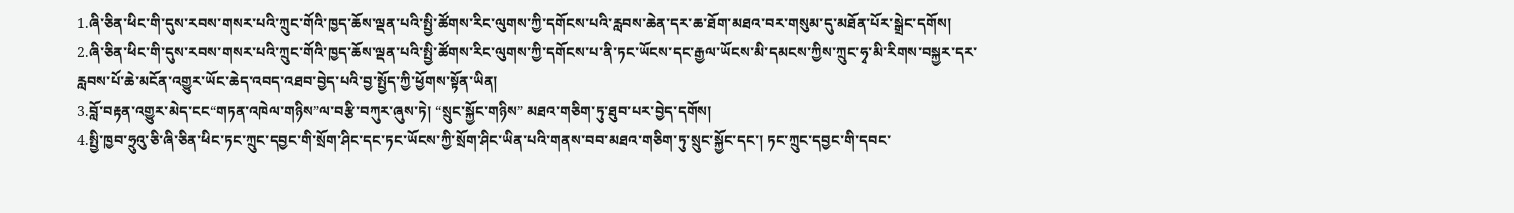1.ཞི་ཅིན་ཕིང་གི་དུས་རབས་གསར་པའི་ཀྲུང་གོའི་ཁྱད་ཆོས་ལྡན་པའི་སྤྱི་ཚོགས་རིང་ལུགས་ཀྱི་དགོངས་པའི་རླབས་ཆེན་དར་ཆ་ཐོག་མཐའ་བར་གསུམ་དུ་མཐོན་པོར་སྒྲེང་དགོས།
2.ཞི་ཅིན་ཕིང་གི་དུས་རབས་གསར་པའི་ཀྲུང་གོའི་ཁྱད་ཆོས་ལྡན་པའི་སྤྱི་ཚོགས་རིང་ལུགས་ཀྱི་དགོངས་པ་ནི་ཏང་ཡོངས་དང་རྒྱལ་ཡོངས་མི་དམངས་ཀྱིས་ཀྲུང་ཧྭ་མི་རིགས་བསྐྱར་དར་རླབས་པོ་ཆེ་མངོན་འགྱུར་ཡོང་ཆེད་འབད་འཐབ་བྱེད་པའི་བྱ་སྤྱོད་ཀྱི་ཕྱོགས་སྟོན་ཡིན།
3.བློ་བརྟན་འགྱུར་མེད་ངང“གཏན་འཁེལ་གཉིས”ལ་བརྩི་བཀུར་ཞུས་ཏེ། “སྲུང་སྐྱོང་གཉིས” མཐའ་གཅིག་ཏུ་ཐུབ་པར་བྱེད་དགོས།
4.སྤྱི་ཁྱབ་ཧྲུའུ་ཅི་ཞི་ཅིན་ཕིང་ཏང་ཀྲུང་དབྱང་གི་སྲོག་ཤིང་དང་ཏང་ཡོངས་ཀྱི་སྲོག་ཤིང་ཡིན་པའི་གནས་བབ་མཐའ་གཅིག་ཏུ་སྲུང་སྐྱོང་དང་། ཏང་ཀྲུང་དབྱང་གི་དབང་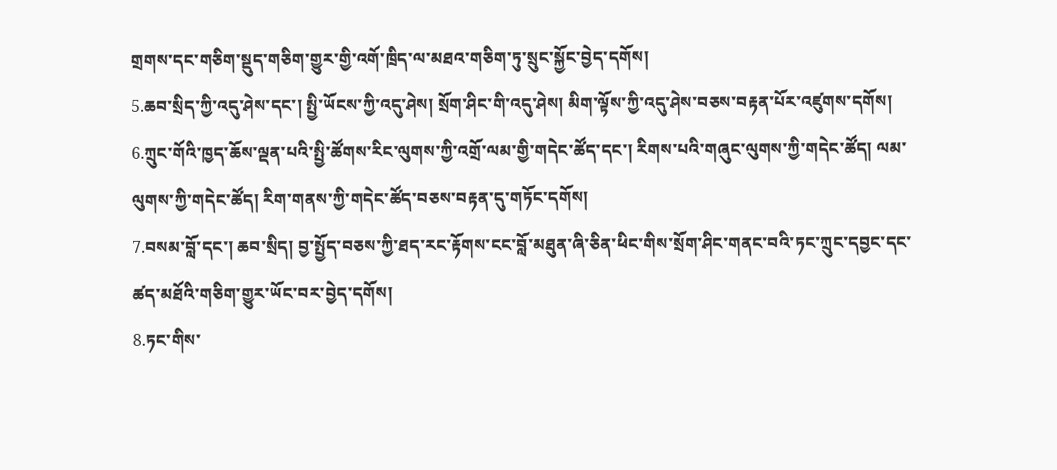གྲགས་དང་གཅིག་སྡུད་གཅིག་གྱུར་གྱི་འགོ་ཁྲིད་ལ་མཐའ་གཅིག་ཏུ་སྲུང་སྐྱོང་བྱེད་དགོས།
5.ཆབ་སྲིད་ཀྱི་འདུ་ཤེས་དང་། སྤྱི་ཡོངས་ཀྱི་འདུ་ཤེས། སྲོག་ཤིང་གི་འདུ་ཤེས། མིག་ལྟོས་ཀྱི་འདུ་ཤེས་བཅས་བརྟན་པོར་འཛུགས་དགོས།
6.ཀྲུང་གོའི་ཁྱད་ཆོས་ལྡན་པའི་སྤྱི་ཚོགས་རིང་ལུགས་ཀྱི་འགྲོ་ལམ་གྱི་གདེང་ཚོད་དང་། རིགས་པའི་གཞུང་ལུགས་ཀྱི་གདེང་ཚོད། ལམ་ལུགས་ཀྱི་གདེང་ཚོད། རིག་གནས་ཀྱི་གདེང་ཚོད་བཅས་བརྟན་དུ་གཏོང་དགོས།
7.བསམ་བློ་དང་། ཆབ་སྲིད། བྱ་སྤྱོད་བཅས་ཀྱི་ཐད་རང་རྟོགས་ངང་བློ་མཐུན་ཞི་ཅིན་ཕིང་གིས་སྲོག་ཤིང་གནང་བའི་ཏང་ཀྲུང་དབྱང་དང་ཚད་མཐོའི་གཅིག་གྱུར་ཡོང་བར་བྱེད་དགོས།
8.ཏང་གིས་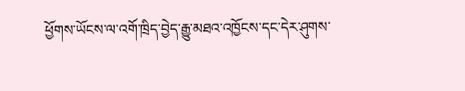ཕྱོགས་ཡོངས་ལ་འགོ་ཁྲིད་བྱེད་རྒྱུ་མཐའ་འཁྱོངས་དང་དེར་ཤུགས་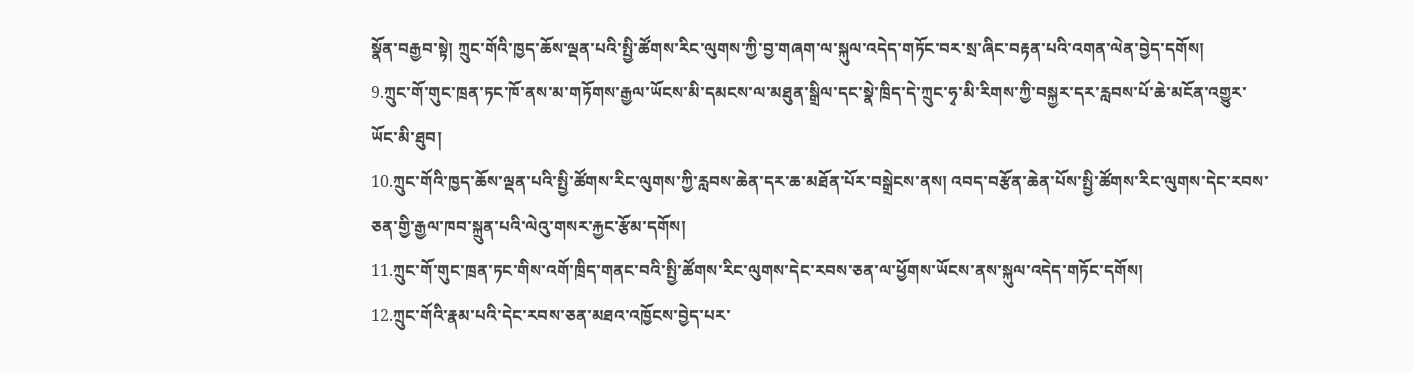སྣོན་བརྒྱབ་སྟེ། ཀྲུང་གོའི་ཁྱད་ཆོས་ལྡན་པའི་སྤྱི་ཚོགས་རིང་ལུགས་ཀྱི་བྱ་གཞག་ལ་སྐུལ་འདེད་གཏོང་བར་སྲ་ཞིང་བརྟན་པའི་འགན་ལེན་བྱེད་དགོས།
9.ཀྲུང་གོ་གུང་ཁྲན་ཏང་ཁོ་ནས་མ་གཏོགས་རྒྱལ་ཡོངས་མི་དམངས་ལ་མཐུན་སྒྲིལ་དང་སྣེ་ཁྲིད་དེ་ཀྲུང་ཧྭ་མི་རིགས་ཀྱི་བསྐྱར་དར་རླབས་པོ་ཆེ་མངོན་འགྱུར་ཡོང་མི་ཐུབ།
10.ཀྲུང་གོའི་ཁྱད་ཆོས་ལྡན་པའི་སྤྱི་ཚོགས་རིང་ལུགས་ཀྱི་རླབས་ཆེན་དར་ཆ་མཐོན་པོར་བསྒྲེངས་ནས། འབད་བརྩོན་ཆེན་པོས་སྤྱི་ཚོགས་རིང་ལུགས་དེང་རབས་ཅན་གྱི་རྒྱལ་ཁབ་སྐྲུན་པའི་ལེའུ་གསར་རྐྱང་རྩོམ་དགོས།
11.ཀྲུང་གོ་གུང་ཁྲན་ཏང་གིས་འགོ་ཁྲིད་གནང་བའི་སྤྱི་ཚོགས་རིང་ལུགས་དེང་རབས་ཅན་ལ་ཕྱོགས་ཡོངས་ནས་སྐུལ་འདེད་གཏོང་དགོས།
12.ཀྲུང་གོའི་རྣམ་པའི་དེང་རབས་ཅན་མཐའ་འཁྱོངས་བྱེད་པར་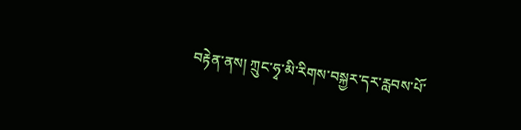བརྟེན་ནས། ཀྲུང་ཧྭ་མི་རིགས་བསྐྱར་དར་རླབས་པོ་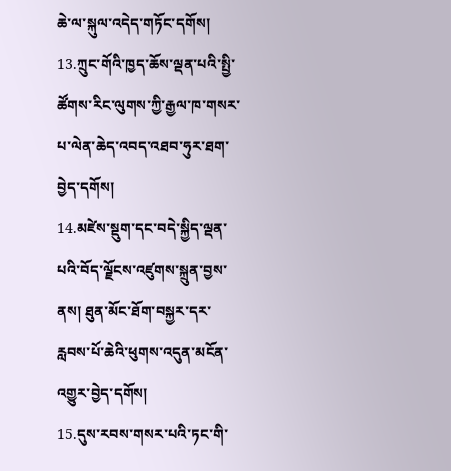ཆེ་ལ་སྐུལ་འདེད་གཏོང་དགོས།
13.ཀྲུང་གོའི་ཁྱད་ཆོས་ལྡན་པའི་སྤྱི་ཚོགས་རིང་ལུགས་ཀྱི་རྒྱལ་ཁ་གསར་པ་ལེན་ཆེད་འབད་འཐབ་ཧུར་ཐག་བྱེད་དགོས།
14.མཛེས་སྡུག་དང་བདེ་སྐྱིད་ལྡན་པའི་བོད་ལྗོངས་འཛུགས་སྐྲུན་བྱས་ནས། ཐུན་མོང་ཐོག་བསྐྱར་དར་རླབས་པོ་ཆེའི་ཕུགས་འདུན་མངོན་འགྱུར་བྱེད་དགོས།
15.དུས་རབས་གསར་པའི་ཏང་གི་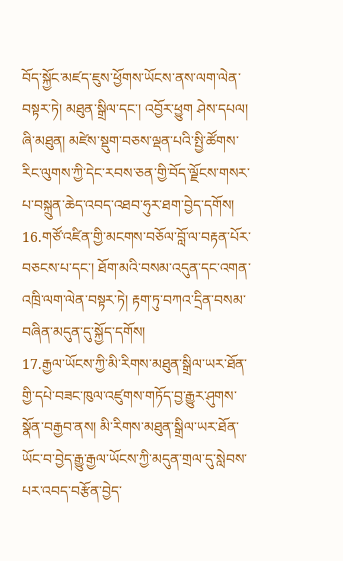བོད་སྐྱོང་མཛད་ཇུས་ཕྱོགས་ཡོངས་ནས་ལག་ལེན་བསྟར་ཏེ། མཐུན་སྒྲིལ་དང་། འབྱོར་ཕྱུག ཤེས་དཔལ། ཞི་མཐུན། མཛེས་སྡུག་བཅས་ལྡན་པའི་སྤྱི་ཚོགས་རིང་ལུགས་ཀྱི་དེང་རབས་ཅན་གྱི་བོད་ལྗོངས་གསར་པ་བསྐྲུན་ཆེད་འབད་འཐབ་ཧུར་ཐག་བྱེད་དགོས།
16.གཙོ་འཛིན་གྱི་མངགས་བཅོལ་བློ་ལ་བརྟན་པོར་བཅངས་པ་དང་། ཐོག་མའི་བསམ་འདུན་དང་འགན་འཁྲི་ལག་ལེན་བསྟར་ཏེ། རྟག་ཏུ་བཀའ་དྲིན་བསམ་བཞིན་མདུན་དུ་སྐྱོད་དགོས།
17.རྒྱལ་ཡོངས་ཀྱི་མི་རིགས་མཐུན་སྒྲིལ་ཡར་ཐོན་གྱི་དཔེ་བཟང་ཁུལ་འཛུགས་གཏོད་བྱ་རྒྱུར་ཤུགས་སྣོན་བརྒྱབ་ནས། མི་རིགས་མཐུན་སྒྲིལ་ཡར་ཐོན་ཡོང་བ་བྱེད་རྒྱུ་རྒྱལ་ཡོངས་ཀྱི་མདུན་གྲལ་དུ་སླེབས་པར་འབད་བརྩོན་བྱེད་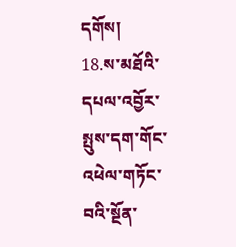དགོས།
18.ས་མཐོའི་དཔལ་འབྱོར་སྤུས་དག་གོང་འཕེལ་གཏོང་བའི་སྔོན་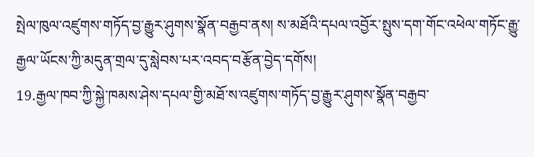སྤེལ་ཁུལ་འཛུགས་གཏོད་བྱ་རྒྱུར་ཤུགས་སྣོན་བརྒྱབ་ནས། ས་མཐོའི་དཔལ་འབྱོར་སྤུས་དག་གོང་འཕེལ་གཏོང་རྒྱུ་རྒྱལ་ཡོངས་ཀྱི་མདུན་གྲལ་དུ་སླེབས་པར་འབད་བརྩོན་བྱེད་དགོས།
19.རྒྱལ་ཁབ་ཀྱི་སྐྱེ་ཁམས་ཤེས་དཔལ་གྱི་མཐོ་ས་འཛུགས་གཏོད་བྱ་རྒྱུར་ཤུགས་སྣོན་བརྒྱབ་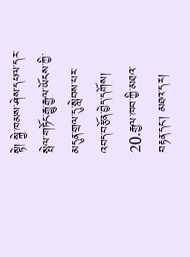སྟེ། སྐྱེ་ཁམས་ཤེས་དཔལ་དར་སྤེལ་གཏོང་རྒྱུ་རྒྱལ་ཡོངས་ཀྱི་མདུན་གྲལ་དུ་སླེབས་པར་འབད་བརྩོན་བྱེད་དགོས།
20.རྒྱལ་ཁབ་ཀྱི་མཐའ་བརྟན་དང་། མཐའ་དར།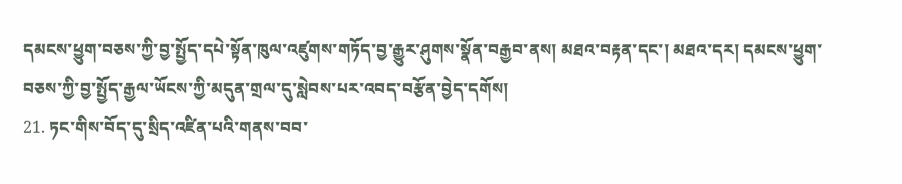དམངས་ཕྱུག་བཅས་ཀྱི་བྱ་སྤྱོད་དཔེ་སྟོན་ཁུལ་འཛུགས་གཏོད་བྱ་རྒྱུར་ཤུགས་སྣོན་བརྒྱབ་ནས། མཐའ་བརྟན་དང་། མཐའ་དར། དམངས་ཕྱུག་བཅས་ཀྱི་བྱ་སྤྱོད་རྒྱལ་ཡོངས་ཀྱི་མདུན་གྲལ་དུ་སླེབས་པར་འབད་བརྩོན་བྱེད་དགོས།
21. ཏང་གིས་བོད་དུ་སྲིད་འཛིན་པའི་གནས་བབ་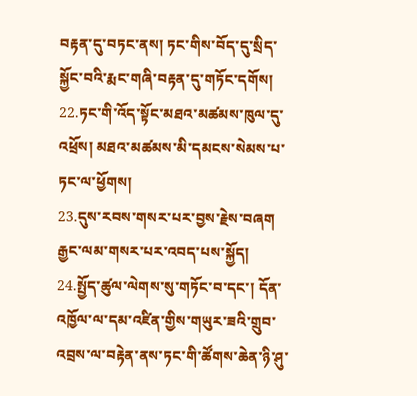བརྟན་དུ་བཏང་ནས། ཏང་གིས་བོད་དུ་སྲིད་སྐྱོང་བའི་རྨང་གཞི་བརྟན་དུ་གཏོང་དགོས།
22.ཏང་གི་འོད་སྟོང་མཐའ་མཚམས་ཁུལ་དུ་འཕྲོས། མཐའ་མཚམས་མི་དམངས་སེམས་པ་ཏང་ལ་ཕྱོགས།
23.དུས་རབས་གསར་པར་བྱས་རྗེས་བཞག རྒྱང་ལམ་གསར་པར་འབད་པས་སྐྱོད།
24.སྤྱོད་ཚུལ་ལེགས་སུ་གཏོང་བ་དང་། དོན་འཁྱོལ་ལ་དམ་འཛིན་གྱིས་གཡུར་ཟའི་གྲུབ་འབྲས་ལ་བརྟེན་ནས་ཏང་གི་ཚོགས་ཆེན་ཉི་ཤུ་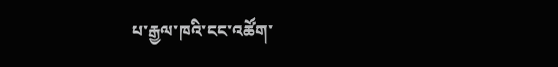པ་རྒྱལ་ཁའི་ངང་འཚོག་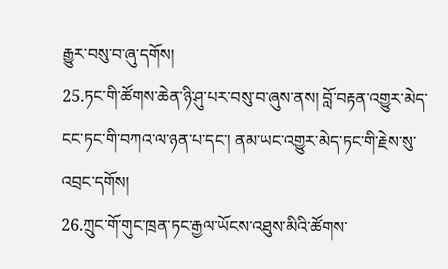རྒྱུར་བསུ་བ་ཞུ་དགོས།
25.ཏང་གི་ཚོགས་ཆེན་ཉི་ཤུ་པར་བསུ་བ་ཞུས་ནས། བློ་བརྟན་འགྱུར་མེད་ངང་ཏང་གི་བཀའ་ལ་ཉན་པ་དང་། ནམ་ཡང་འགྱུར་མེད་ཏང་གི་རྗེས་སུ་འབྲང་དགོས།
26.ཀྲུང་གོ་གུང་ཁྲན་ཏང་རྒྱལ་ཡོངས་འཐུས་མིའི་ཚོགས་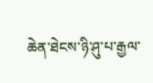ཆེན་ཐེངས་ཉི་ཤུ་པ་རྒྱལ་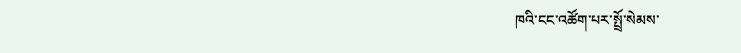ཁའི་ངང་འཚོག་པར་སྤྲོ་སེམས་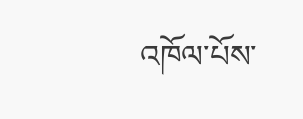འཁོལ་པོས་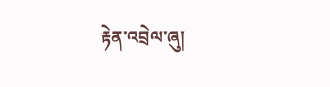རྟེན་འབྲེལ་ཞུ།